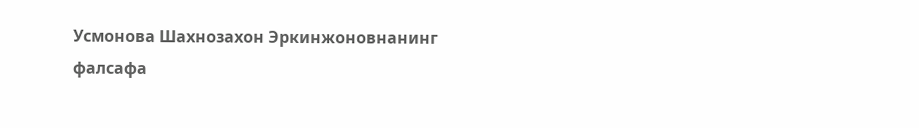Усмонова Шахнозахон Эркинжоновнанинг
фалсафа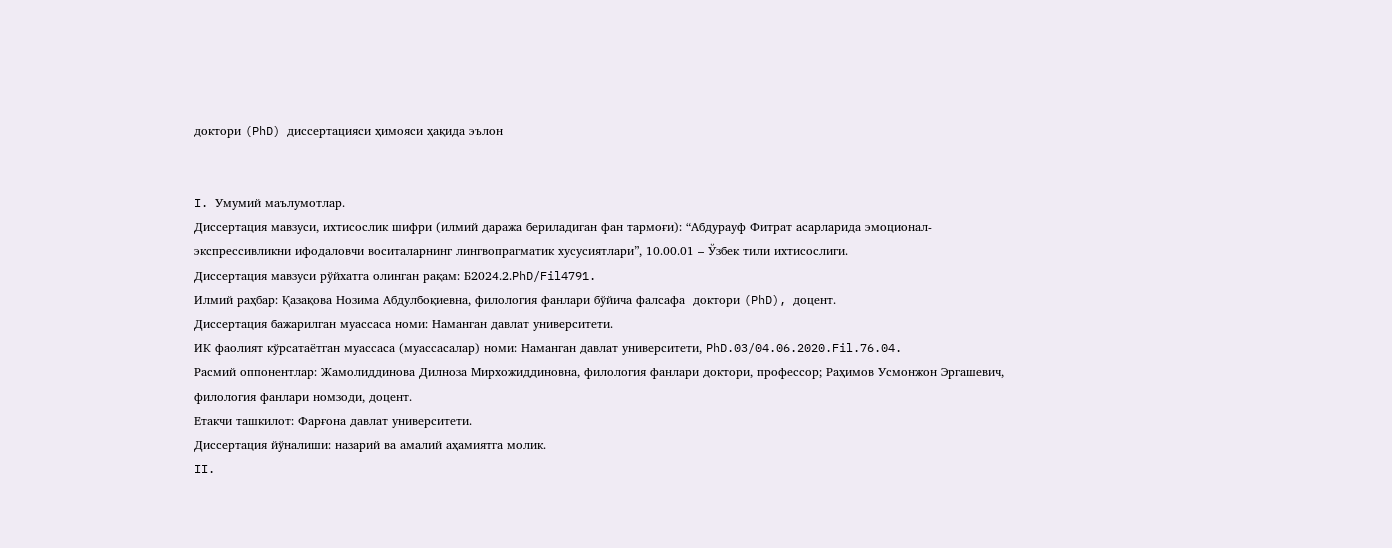доктори (PhD) диссертацияси ҳимояси ҳақида эълон


I. Умумий маълумотлар.
Диссертация мавзуси, ихтисослик шифри (илмий даража бериладиган фан тармоғи): “Абдурауф Фитрат асарларида эмоционал-экспрессивликни ифодаловчи воситаларнинг лингвопрагматик хусусиятлари”, 10.00.01 – Ўзбек тили ихтисослиги.
Диссертация мавзуси рўйхатга олинган рақам: Б2024.2.PhD/Fil4791.
Илмий раҳбар: Қазақова Нозима Абдулбоқиевна, филология фанлари бўйича фалсафа  доктори (PhD), доцент.
Диссертация бажарилган муассаса номи: Наманган давлат университети.
ИК фаолият кўрсатаётган муассаса (муассасалар) номи: Наманган давлат университети, PhD.03/04.06.2020.Fil.76.04.
Расмий оппонентлар: Жамолиддинова Дилноза Мирхожиддиновна, филология фанлари доктори, профессор; Раҳимов Усмонжон Эргашевич, филология фанлари номзоди, доцент.
Етакчи ташкилот: Фарғона давлат университети.
Диссертация йўналиши: назарий ва амалий аҳамиятга молик.
II.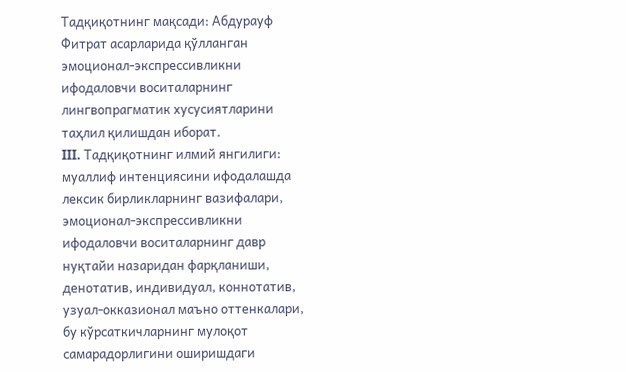Тадқиқотнинг мақсади: Абдурауф Фитрат асарларида қўлланган эмоционал-экспрессивликни ифодаловчи воситаларнинг  лингвопрагматик хусусиятларини таҳлил қилишдан иборат.
III. Тадқиқотнинг илмий янгилиги:
муаллиф интенциясини ифодалашда лексик бирликларнинг вазифалари, эмоционал-экспрессивликни ифодаловчи воситаларнинг давр нуқтайи назаридан фарқланиши, денотатив, индивидуал, коннотатив, узуал-окказионал маъно оттенкалари, бу кўрсаткичларнинг мулоқот самарадорлигини оширишдаги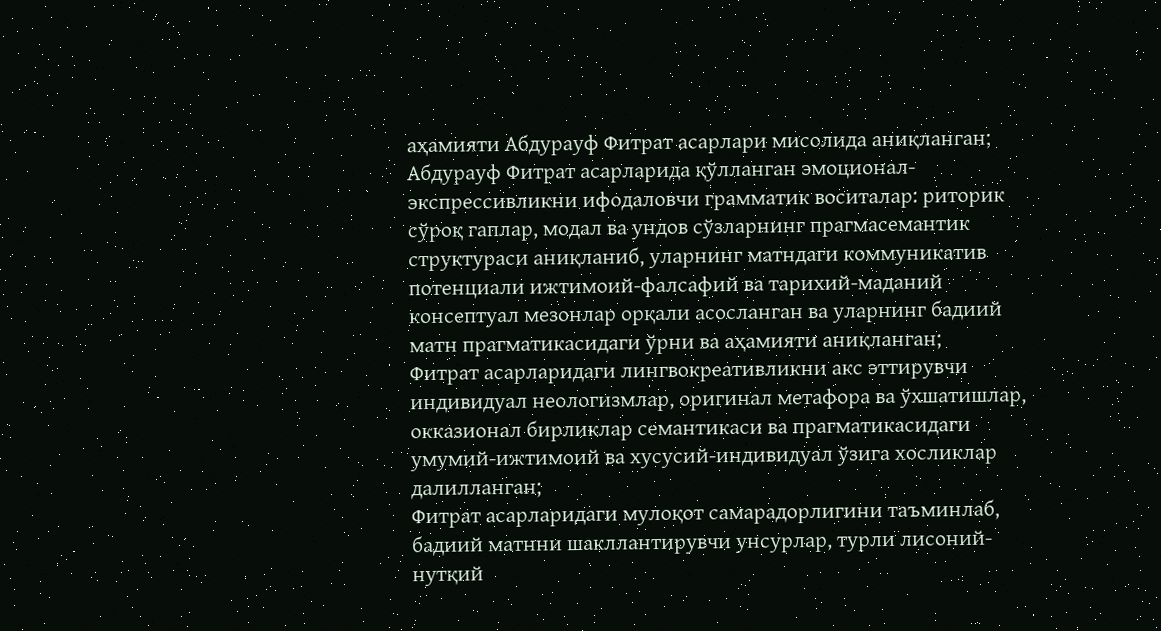аҳамияти Абдурауф Фитрат асарлари мисолида аниқланган;
Абдурауф Фитрат асарларида қўлланган эмоционал-экспрессивликни ифодаловчи грамматик воситалар: риторик сўроқ гаплар, модал ва ундов сўзларнинг прагмасемантик структураси аниқланиб, уларнинг матндаги коммуникатив потенциали ижтимоий-фалсафий ва тарихий-маданий консептуал мезонлар орқали асосланган ва уларнинг бадиий матн прагматикасидаги ўрни ва аҳамияти аниқланган;
Фитрат асарларидаги лингвокреативликни акс эттирувчи индивидуал неологизмлар, оригинал метафора ва ўхшатишлар, окказионал бирликлар семантикаси ва прагматикасидаги умумий-ижтимоий ва хусусий-индивидуал ўзига хосликлар далилланган;
Фитрат асарларидаги мулоқот самарадорлигини таъминлаб, бадиий матнни шакллантирувчи унсурлар, турли лисоний-нутқий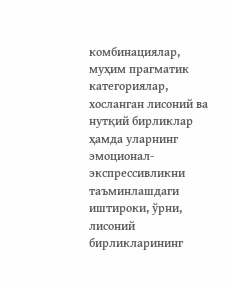комбинациялар, муҳим прагматик категориялар, хосланган лисоний ва нутқий бирликлар ҳамда уларнинг эмоционал-экспрессивликни таъминлашдаги иштироки, ўрни, лисоний бирликларининг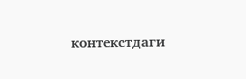контекстдаги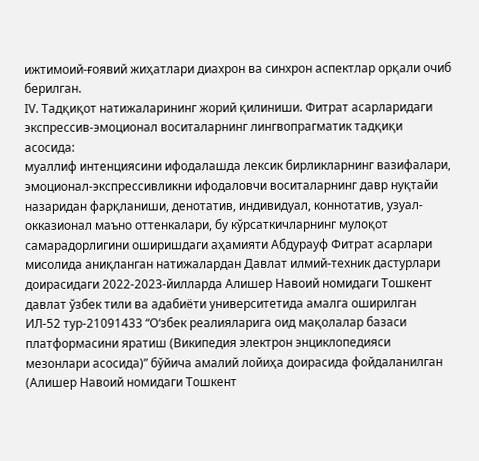ижтимоий-ғоявий жиҳатлари диахрон ва синхрон аспектлар орқали очиб берилган.
IV. Тадқиқот натижаларининг жорий қилиниши. Фитрат асарларидаги экспрессив-эмоционал воситаларнинг лингвопрагматик тадқиқи асосида:
муаллиф интенциясини ифодалашда лексик бирликларнинг вазифалари, эмоционал-экспрессивликни ифодаловчи воситаларнинг давр нуқтайи назаридан фарқланиши, денотатив, индивидуал, коннотатив, узуал-окказионал маъно оттенкалари, бу кўрсаткичларнинг мулоқот самарадорлигини оширишдаги аҳамияти Абдурауф Фитрат асарлари мисолида аниқланган натижалардан Давлат илмий-техник дастурлари доирасидаги 2022-2023-йилларда Алишер Навоий номидаги Тошкент давлат ўзбек тили ва адабиёти университетида амалга оширилган ИЛ-52 тур-21091433 “Оʻзбек реалияларига оид мақолалар базаси платформасини яратиш (Википедия электрон энциклопедияси мезонлари асосида)” бўйича амалий лойиҳа доирасида фойдаланилган (Алишер Навоий номидаги Тошкент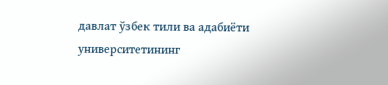давлат ўзбек тили ва адабиёти университетининг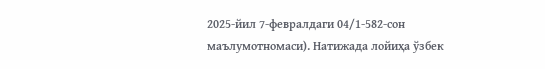2025-йил 7-февралдаги 04/1-582-сон маълумотномаси). Натижада лойиҳа ўзбек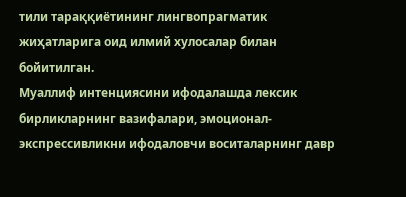тили тараққиётининг лингвопрагматик жиҳатларига оид илмий хулосалар билан бойитилган.
Муаллиф интенциясини ифодалашда лексик бирликларнинг вазифалари, эмоционал-экспрессивликни ифодаловчи воситаларнинг давр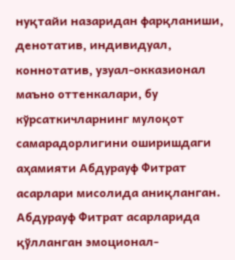нуқтайи назаридан фарқланиши, денотатив, индивидуал, коннотатив, узуал-окказионал маъно оттенкалари, бу кўрсаткичларнинг мулоқот самарадорлигини оширишдаги аҳамияти Абдурауф Фитрат асарлари мисолида аниқланган.
Абдурауф Фитрат асарларида қўлланган эмоционал-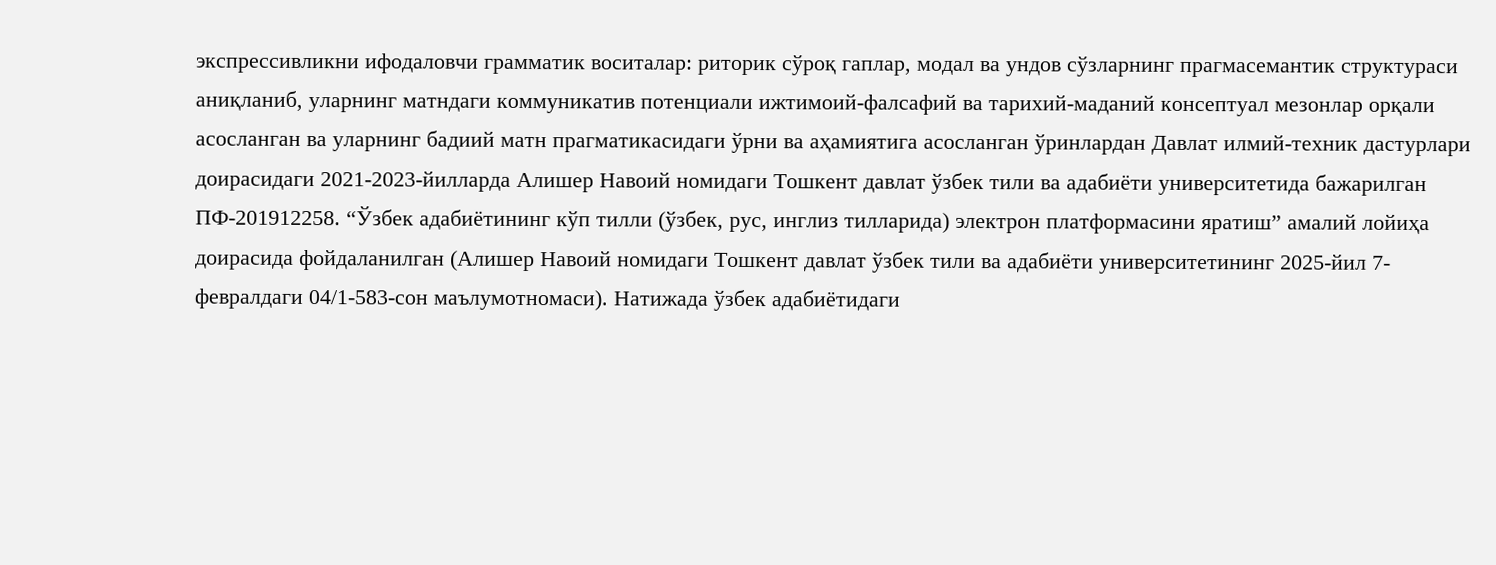экспрессивликни ифодаловчи грамматик воситалар: риторик сўроқ гаплар, модал ва ундов сўзларнинг прагмасемантик структураси аниқланиб, уларнинг матндаги коммуникатив потенциали ижтимоий-фалсафий ва тарихий-маданий консептуал мезонлар орқали асосланган ва уларнинг бадиий матн прагматикасидаги ўрни ва аҳамиятига асосланган ўринлардан Давлат илмий-техник дастурлари доирасидаги 2021-2023-йилларда Алишер Навоий номидаги Тошкент давлат ўзбек тили ва адабиёти университетида бажарилган ПФ-201912258. “Ўзбек адабиётининг кўп тилли (ўзбек, рус, инглиз тилларида) электрон платформасини яратиш” амалий лойиҳа доирасида фойдаланилган (Алишер Навоий номидаги Тошкент давлат ўзбек тили ва адабиёти университетининг 2025-йил 7-февралдаги 04/1-583-сон маълумотномаси). Натижада ўзбек адабиётидаги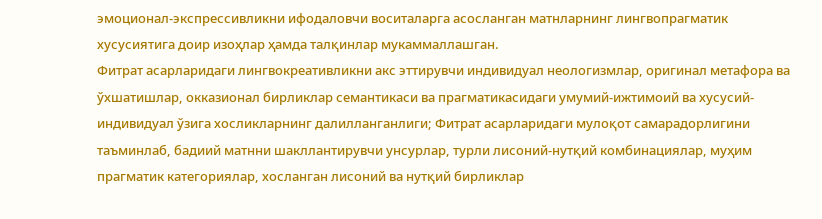эмоционал-экспрессивликни ифодаловчи воситаларга асосланган матнларнинг лингвопрагматик хусусиятига доир изоҳлар ҳамда талқинлар мукаммаллашган.
Фитрат асарларидаги лингвокреативликни акс эттирувчи индивидуал неологизмлар, оригинал метафора ва ўхшатишлар, окказионал бирликлар семантикаси ва прагматикасидаги умумий-ижтимоий ва хусусий-индивидуал ўзига хосликларнинг далилланганлиги; Фитрат асарларидаги мулоқот самарадорлигини таъминлаб, бадиий матнни шакллантирувчи унсурлар, турли лисоний-нутқий комбинациялар, муҳим прагматик категориялар, хосланган лисоний ва нутқий бирликлар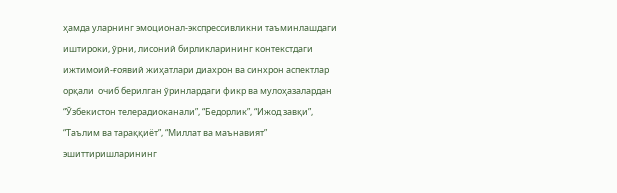ҳамда уларнинг эмоционал-экспрессивликни таъминлашдаги иштироки, ўрни, лисоний бирликларининг контекстдаги ижтимоий-ғоявий жиҳатлари диахрон ва синхрон аспектлар орқали  очиб берилган ўринлардаги фикр ва мулоҳазалардан “Ўзбекистон телерадиоканали”, “Бедорлик”, “Ижод завқи”, “Таълим ва тараққиёт”, “Миллат ва маънавият” эшиттиришларининг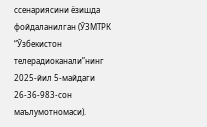ссенариясини ёзишда  фойдаланилган (ЎЗМТРК  “Ўзбекистон телерадиоканали”нинг 2025-йил 5-майдаги 26-36-983-сон маълумотномаси).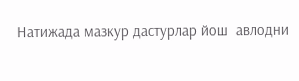Натижада мазкур дастурлар йош  авлодни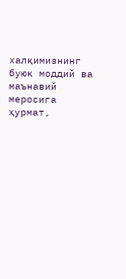халқимизнинг буюк моддий ва маънавий меросига ҳурмат,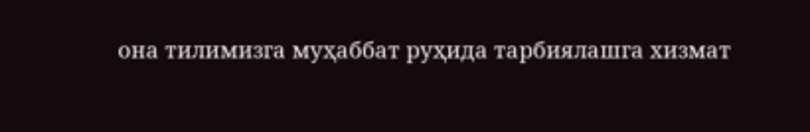она тилимизга муҳаббат руҳида тарбиялашга хизмат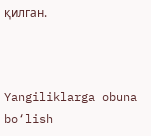қилган.



Yangiliklarga obuna bo‘lish